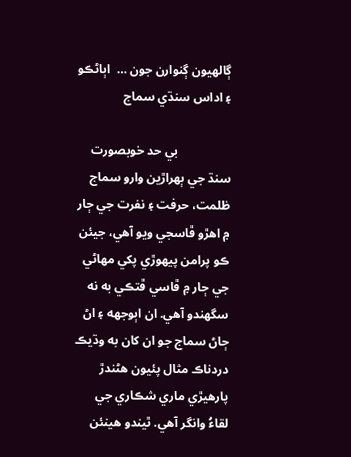ڳالهيون ڳنوارن جون …  اٻاڻڪو ۽ اداس سنڌي سماج

                 بي حد خوبصورت سنڌ جي ٻهراڙين وارو سماج ظلمت، حرفت ۽ نفرت جي ڄار ۾ اهڙو ڦاسجي ويو آهي، جيئن ڪو پرامن پيهوڙي پکي مهاڻي جي ڄار ۾ ڦاسي ڦتڪي به نه سگهندو آهي. ان اٻوجهه ۽ اڻ ڄاڻ سماج جو ان کان به وڌيڪ دردناڪ مثال پئيون هڻندڙ پارهيڙي ماري شڪاري جي لقاءُ وانگر آهي. ٿيندو هينئن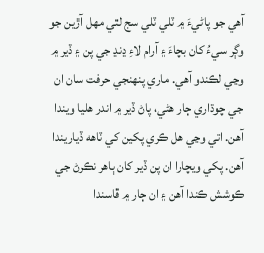آهي جو پاڻيءَ ۾ ٽلي ٽلي سج لٿي مهل آڙين جو وڳر سيءُ کان بچاءَ ۽ آرام لاءِ ڍنڍ جي پن ۽ ڏير ۾ وڃي لڪندو آهي. ماري پنهنجي حرفت سان ان جي چوڌاري ڄار هڻي، پاڻ ڏير ۾ اندر هليا ويندا آهن. اتي وڃي هل ڪري پکين کي ٽاهه ڏياريندا آهن. پکي ويچارا ان پن ڏير کان ٻاهر نڪرڻ جي ڪوشش ڪندا آهن ۽ ان ڄار ۾ ڦاسندا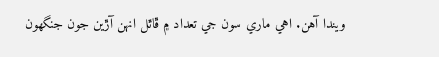ويندا آهن. اهي ماري سون جي تعداد ۾ ڦاٿل انهن آڙين جون جنگهون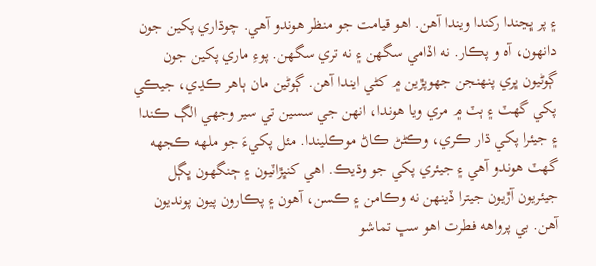۽ پر ڀڃندا رکندا ويندا آهن. اهو قيامت جو منظر هوندو آهي. چوڌاري پکين جون دانهون، آه و پڪار. نه اڏامي سگهن ۽ نه تري سگهن. پوءِ ماري پکين جون ڳوڻيون ڀري پنهنجن جهوپڙين ۾ کڻي ايندا آهن. ڳوڻين مان ٻاهر ڪڍي، جيڪي پکي گهٽ ۽ ٻٽ ۾ مري ويا هوندا، انهن جي سسين تي سير وجهي الڳ ڪندا ۽ جيئرا پکي ڌار ڪري، وڪڻڻ ڪاڻ موڪليندا. مئل پکيءَ جو ملهه ڪجهه گهٽ هوندو آهي ۽ جيئري پکي جو وڌيڪ. اهي کنڀڙاٽيون ۽ ڄنگهون ڀڳل جيئريون آڙيون جيترا ڏينهن نه وڪامن ۽ ڪسن، آهون ۽ پڪارون پيون پونديون آهن. بي پرواهه فطرت اهو سڀ تماشو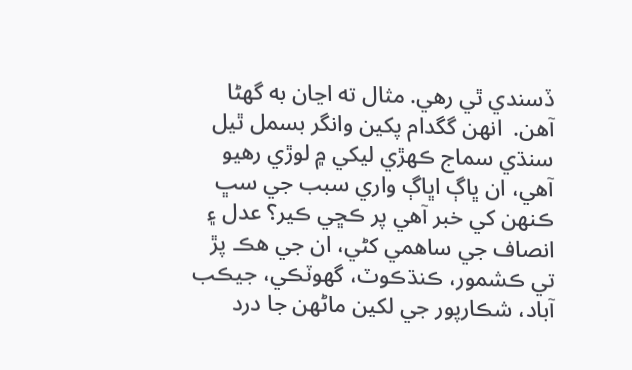ڏسندي ٿي رهي. مثال ته اڃان به گهڻا آهن.  انهن گگدام پکين وانگر بسمل ٿيل سنڌي سماج ڪهڙي ليکي ۾ لوڙي رهيو آهي، ان ڀاڳ اڀاڳ واري سبب جي سڀ ڪنهن کي خبر آهي پر ڪڇي ڪير؟ عدل ۽ انصاف جي ساهمي کڻي، ان جي هڪ پڙ تي ڪشمور، ڪنڌڪوٽ، گهوٽڪي، جيڪب آباد، شڪارپور جي لکين ماڻهن جا درد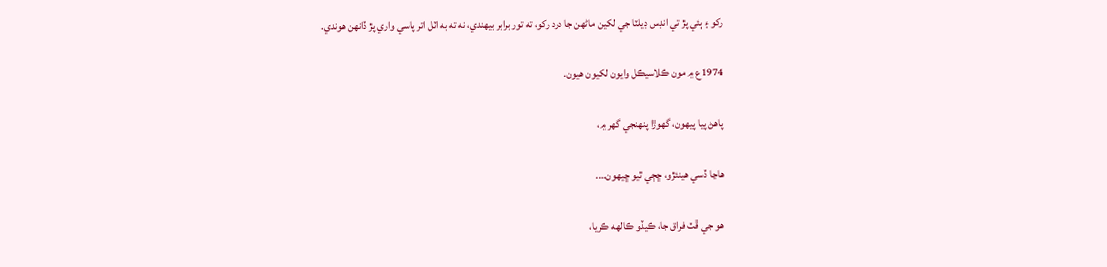رکو ۽ ٻئي پڙ تي انڊس ڊيلٽا جي لکين ماڻهن جا درد رکو، ته تور برابر بيهندي، نه ته به اٽل اتر پاسي واري پڙ ڏانهن هوندي.

1974ع ۾ مون ڪلاسيڪل وايون لکيون هيون.

پاهڻ پيا پيهون، گهوڙا پنهنجي گهر ۾،

هاڃا ڏسي هينئڙو، ڇڄي ٿيو ڇيهون….

هو جي ڦٽ فراق جا، ڪيڏو ڪالهه ڪريا،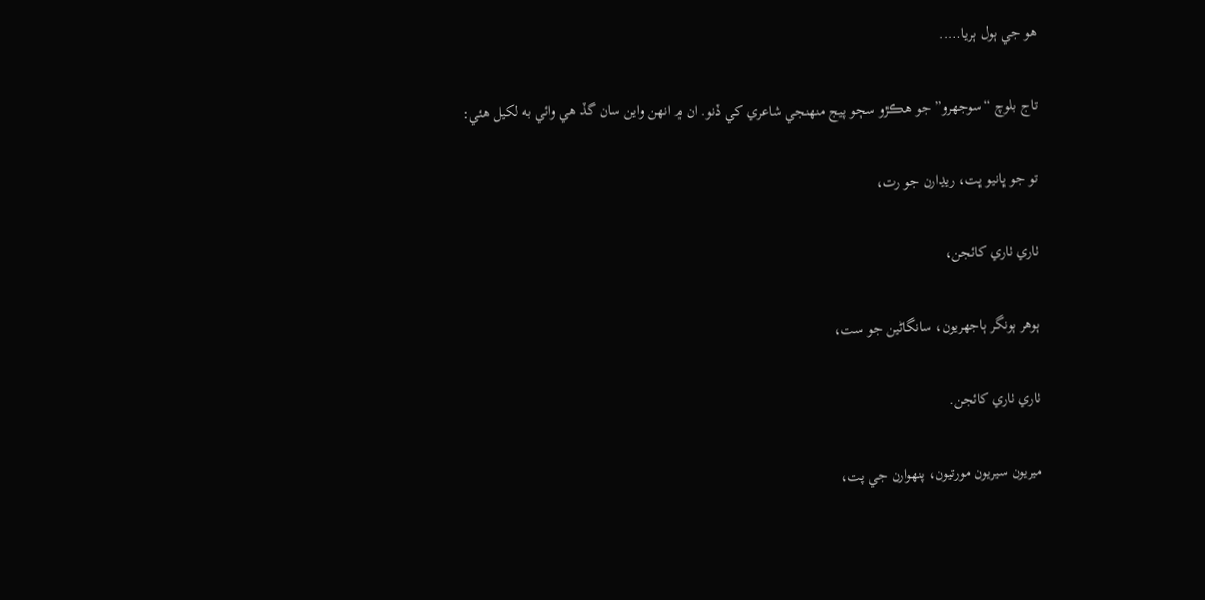هو جي ٻول ٻريا…..

تاج بلوچ “سوجهرو” جو هڪڙو سڄو پيج منهنجي شاعري کي ڏنو. ان ۾ انهن واين سان گڏ هي وائي به لکيل هئي:

تو جو ڀانيو ڀت، ريڍارن جو رت،

ٺاري ٺاري کائجن،

ٻوهر ٻونگر ٻاجهريون، سانگاڻين جو ست،

ٺاري ٺاري کائجن.

ميريون سيريون مورتيون، پنهوارن جي پت،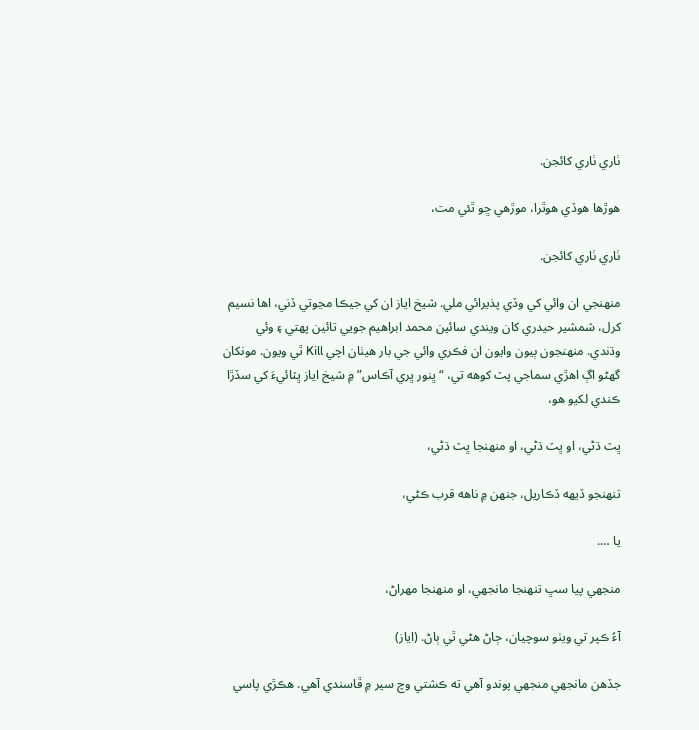ٺاري ٺاري کائجن.

هوڙها هوڏي هوٿرا، موڙهي ڇو ٿئي مت،

ٺاري ٺاري کائجن.

منهنجي ان وائي کي وڏي پذيرائي ملي. شيخ اياز ان کي جيڪا مڃوتي ڏني، اها نسيم کرل، شمشير حيدري کان ويندي سائين محمد ابراهيم جويي تائين پهتي ۽ وئي وڌندي. منهنجون ٻيون وايون ان فڪري وائي جي بار هيٺان اچي Kill ٿي ويون. مونکان گهڻو اڳ اهڙي سماجي پٽ کوهه تي، “ڀنور ڀري آڪاس” ۾ شيخ اياز ڀٽائيءَ کي سڏڙا ڪندي لکيو هو،

ڀٽ ڌڻي، او ڀٽ ڌڻي، او منهنجا ڀٽ ڌڻي،

تنهنجو ڏيهه ڏڪاريل، جنهن ۾ ناهه قرب ڪڻي،

يا ….

منجهي پيا سڀ تنهنجا مانجهي، او منهنجا مهراڻ،

آءُ ڪپر تي ويٺو سوچيان، ڄاڻ هڻي ٿي ٻاڻ. (اياز)

جڏهن مانجهي منجهي پوندو آهي ته ڪشتي وچ سير ۾ ڦاسندي آهي. هڪڙي پاسي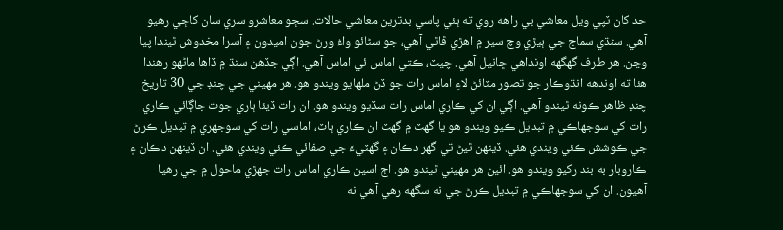حد کان ٽپي ويل معاشي بي راهه روي ته ٻئي پاسي بدترين معاشي حالات. سڄو معاشرو سري سان کاڄي رهيو آهي. سنڌي سماج جي ٻيڙي وچ سير ۾ اهڙي ڦاٿي آهي، جو سڻائو واءُ ورڻ جون اميدون ۽ آسرا مخدوش ٿيندا پيا وڃن. هر طرف گهگهه اونداهي ڇانيل آهي. چيٽ، ڪتي اماس ئي اماس آهي. اڳي جڏهن سنڌ ۾ ڏاها ماڻهو رهندا هئا ته اوندهه انڌوڪار جو تصور مٽائڻ لاءِ اماس رات جو ڏڻ ملهايو ويندو هو. هر مهيني جي چنڊ جي 30 تاريخ چنڊ ظاهر ڪونه ٿيندو آهي. اڳي ان کي ڪاري اماس رات سڏيو ويندو هو. ان رات ڏيئا ٻاري جوت جاڳائي ڪاري رات کي سوجهاڪي ۾ تبديل ڪيو ويندو هو يا گهٽ ۾ گهٽ ان ڪاري ٻاٽ، اماسي رات کي سوجهري ۾ تبديل ڪرڻ جي ڪوشش ڪئي ويندي هئي. ڏينهن ٿيڻ تي گهر دڪان ۽ گهٽيءَ جي صفائي ڪئي ويندي هئي. ان ڏينهن دڪان ۽ ڪاروبار به بند رکيو ويندو هو. ائين هر مهيني ٿيندو هو. اڄ اسين ڪاري اماس رات جهڙي ماحول ۾ جي رهيا آهيون. ان کي سوجهاڪي ۾ تبديل ڪرڻ جي نه سگهه رهي آهي نه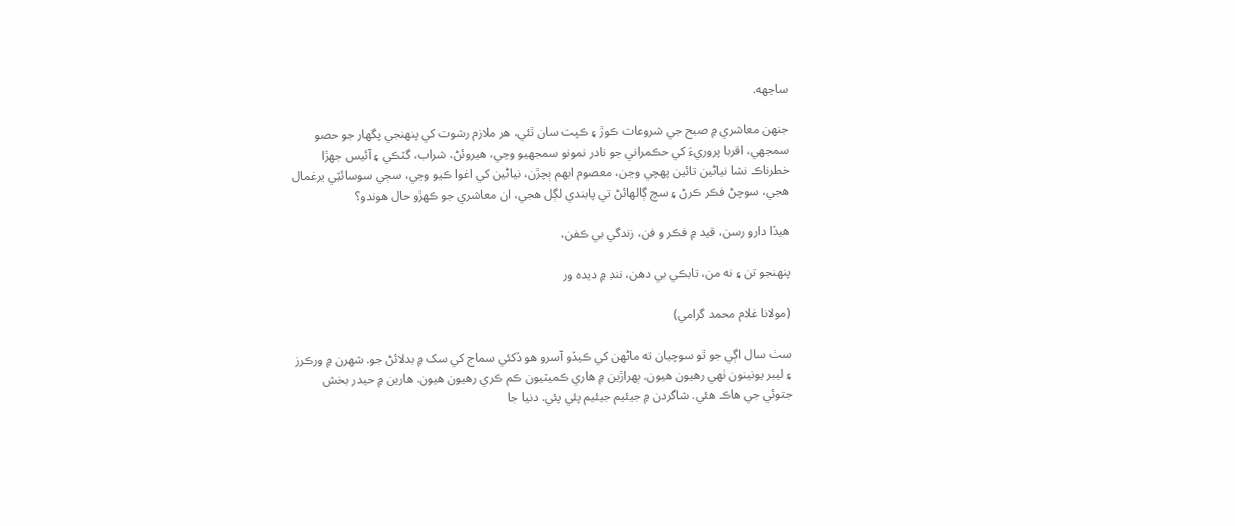ساڃهه.

جنهن معاشري ۾ صبح جي شروعات ڪوڙ ۽ ڪپت سان ٿئي، هر ملازم رشوت کي پنهنجي پگهار جو حصو سمجهي، اقربا پروريءَ کي حڪمراني جو نادر نمونو سمجهيو وڃي، هيروئڻ، شراب، گٽڪي ۽ آئيس جهڙا خطرناڪ نشا نياڻين تائين پهچي وڃن، معصوم ابهم ٻچڙن، نياڻين کي اغوا ڪيو وڃي، سڄي سوسائٽِي يرغمال هجي، سوچڻ فڪر ڪرڻ ۽ سچ ڳالهائڻ تي پابندي لڳل هجي، ان معاشري جو ڪهڙو حال هوندو؟

هيڏا دارو رسن، قيد ۾ فڪر و فن، زندگي بي ڪفن،

پنهنجو تن ۽ نه من، تابڪي بي دهن، ننڊ ۾ ديده ور

(مولانا غلام محمد گرامي)

سٺ سال اڳي جو ٿو سوچيان ته ماڻهن کي ڪيڏو آسرو هو ڏکئي سماج کي سک ۾ بدلائڻ جو. شهرن ۾ ورڪرز ۽ ليبر يونينون ٺهي رهيون هيون. ٻهراڙين ۾ هاري ڪميٽيون ڪم ڪري رهيون هيون. هارين ۾ حيدر بخش جتوئي جي هاڪ هئي. شاگردن ۾ جيئيم جيئيم پئي پئي. دنيا جا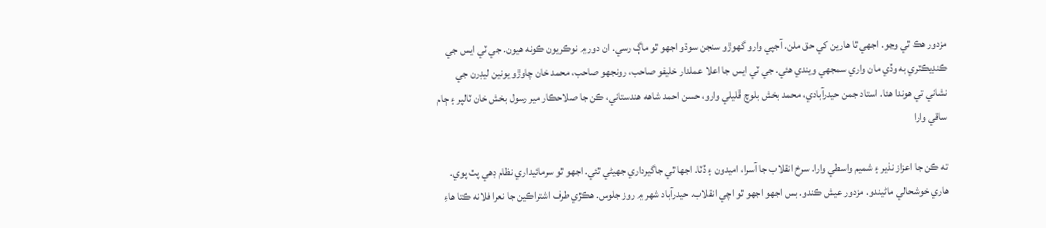مزدور هڪ ٿي وڃو. اجهي ٿا هارين کي حق ملن. آجپي وارو گهوڙو سنجن سوڌو اجهو ٿو ماڳ رسي. ان دور ۾ نوڪريون ڪونه هيون. جي ٽي ايس جي ڪنڊيڪٽري به وڏي مان واري سمجهي ويندي هئي. جي ٽي ايس جا اعلا عملدار خليفو صاحب، رونجهو صاحب، محمد خان چاوڙو يونين ليڊرن جي نشاني تي هوندا هئا. استاد جمن حيدرآبادي، محمد بخش بلوچ ڦليلي وارو، حسن احمد شاهه هندستاني، ڪن جا صلاحڪار مير رسول بخش خان ٽالپر ۽ ڄام ساقي وارا

ته ڪن جا اعزاز نذير ۽ شميم واسطي وارا. سرخ انقلاب جا آسرا، اميدون ۽ ڏٽا. اجها ٿي جاگيرداري جهيڻي ٿئي. اجهو ٿو سرمائيداري نظام ڊهي پٽ پوي. هاري خوشحالي ماڻيندو. مزدور عيش ڪندو. بس اجهو اجهو ٿو اچي انقلاب. حيدرآباد شهر ۾ روز جلوس. هڪڙي طرف اشتراڪين جا نعرا فلانه ڪتا هاءِ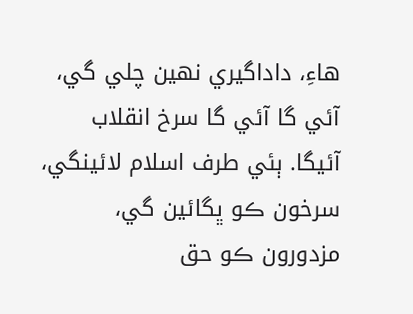هاءِ، داداگيري نهين چلي گي، آئي گا آئي گا سرخ انقلاب آئيگا. ٻئي طرف اسلام لائينگي، سرخون ڪو ڀگائين گي، مزدورون ڪو حق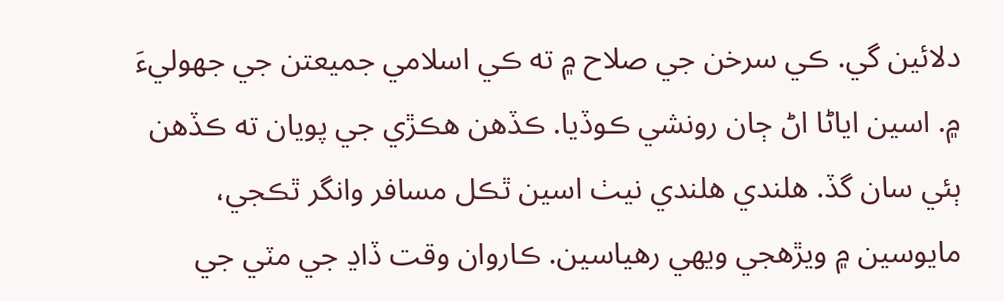دلائين گي. ڪي سرخن جي صلاح ۾ ته ڪي اسلامي جميعتن جي جھوليءَ ۾. اسين اياڻا اڻ ڄان رونشي ڪوڏيا. ڪڏهن هڪڙي جي پويان ته ڪڏهن ٻئي سان گڏ. هلندي هلندي نيٺ اسين ٿڪل مسافر وانگر ٿڪجي، مايوسين ۾ ويڙهجي ويهي رهياسين. ڪاروان وقت ڏاڍ جي مٽي جي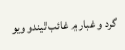گرد و غبار ۾ غائب ٿيندو ويو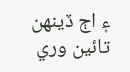۽ اڄ ڏينهن تائين وري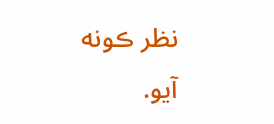نظر ڪونه آيو.